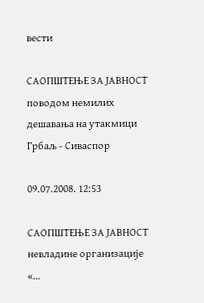вести

САОПШТЕЊЕ ЗА ЈАВНОСТ поводом немилих дешавања на утакмици Грбаљ - Сиваспор

09.07.2008. 12:53

САОПШТЕЊЕ ЗА ЈАВНОСТ невладине организације «…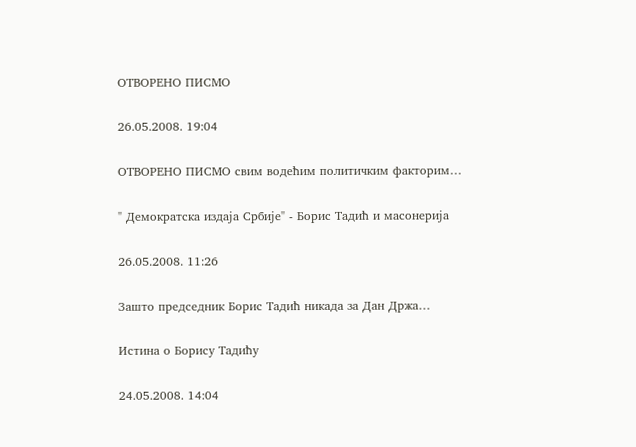ОТВОРЕНО ПИСМО

26.05.2008. 19:04

ОТВОРЕНО ПИСМО свим водећим политичким факторим…

" Демократска издаја Србије" - Борис Тадић и масонерија

26.05.2008. 11:26

Зашто председник Борис Тадић никада за Дан Држа…

Истина о Борису Тадићу

24.05.2008. 14:04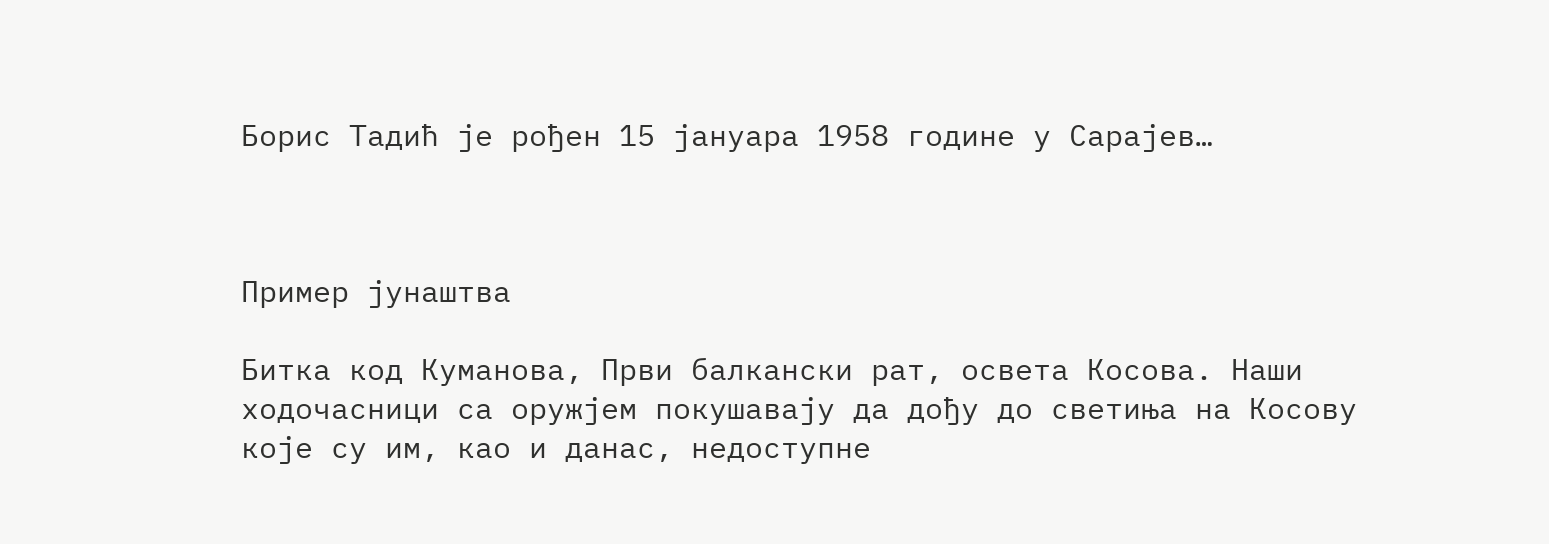Борис Тадић је рођен 15 јануара 1958 године у Сарајев…



Пример јунаштва

Битка код Куманова, Први балкански рат, освета Косова. Наши ходочасници са оружјем покушавају да дођу до светиња на Косову које су им, као и данас, недоступне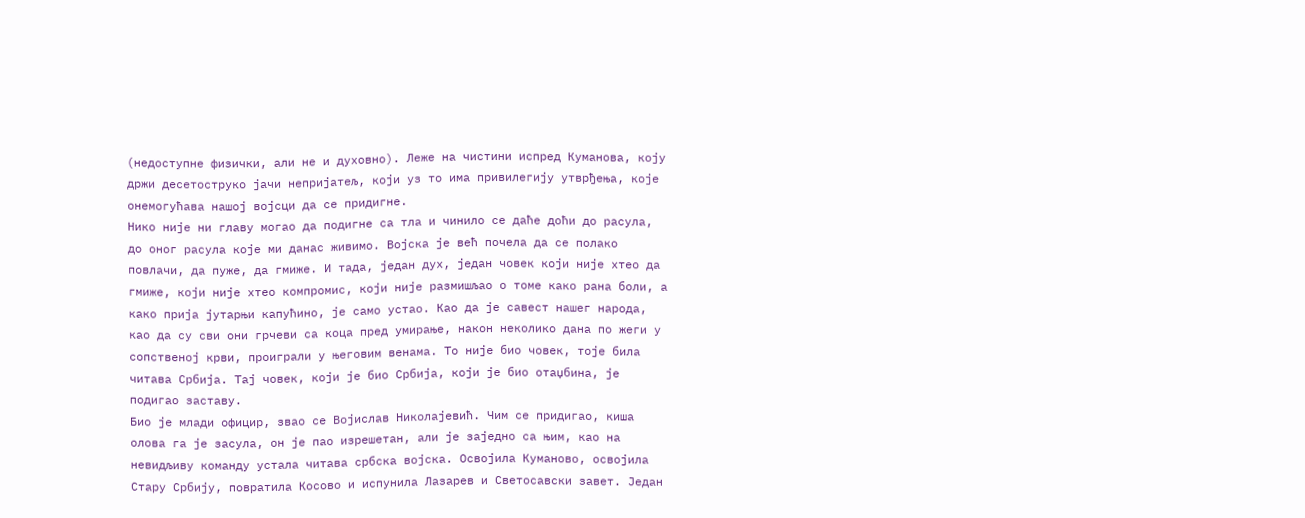(недоступне физички, али не и духовно). Леже на чистини испред Куманова, коју држи десетоструко јачи непријатељ, који уз то има привилегију утврђења, које онемогућава нашој војсци да се придигне.
Нико није ни главу могао да подигне са тла и чинило се даће доћи до расула, до оног расула које ми данас живимо. Војска је већ почела да се полако повлачи, да пуже, да гмиже. И тада, један дух, један човек који није хтео да гмиже, који није хтео компромис, који није размишљао о томе како рана боли, а како прија јутарњи капућино, је само устао. Као да је савест нашег народа, као да су сви они грчеви са коца пред умирање, након неколико дана по жеги у сопственој крви, проиграли у његовим венама. То није био човек, тоје била читава Србија. Тај човек, који је био Србија, који је био отаџбина, је подигао заставу.
Био је млади официр, звао се Војислав Николајевић. Чим се придигао, киша олова га је засула, он је пао изрешетан, али је заједно са њим, као на невидљиву команду устала читава србска војска. Освојила Куманово, освојила Стару Србију, повратила Косово и испунила Лазарев и Светосавски завет. Један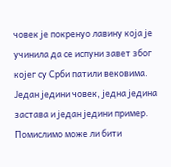човек је покренуо лавину која је учинила да се испуни завет због којег су Срби патили вековима. Један једини човек, једна једина застава и један једини пример. Помислимо може ли бити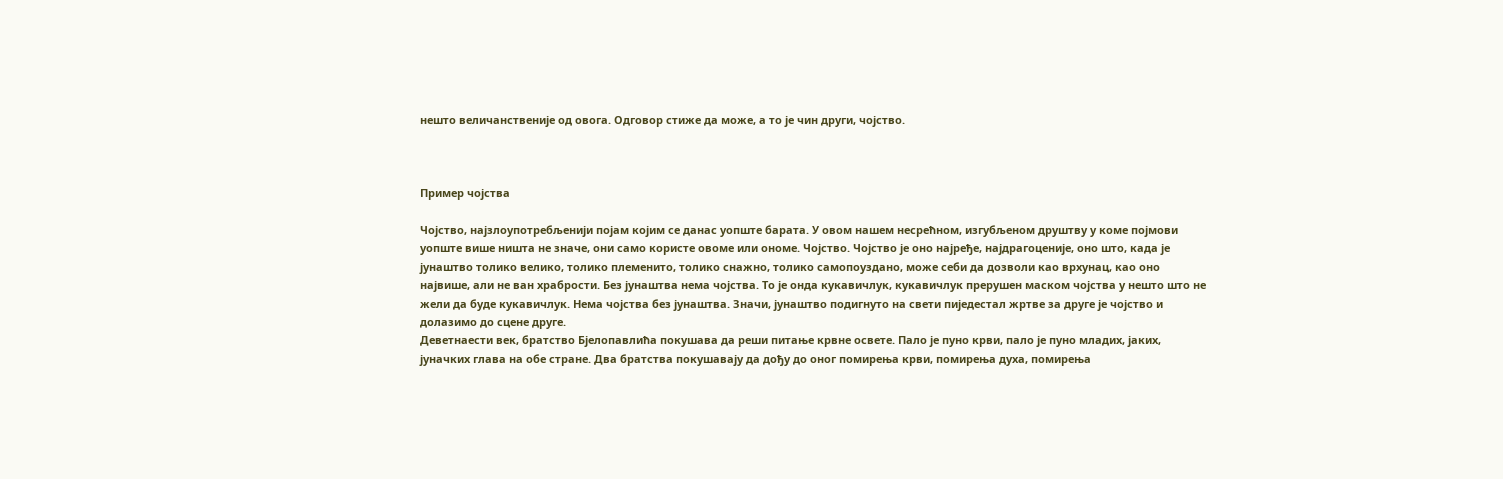нешто величанственије од овога. Одговор стиже да може, а то је чин други, чојство.



Пример чојства

Чојство, најзлоупотребљенији појам којим се данас уопште барата. У овом нашем несрећном, изгубљеном друштву у коме појмови уопште више ништа не значе, они само користе овоме или ономе. Чојство. Чојство је оно најређе, најдрагоценије, оно што, када је јунаштво толико велико, толико племенито, толико снажно, толико самопоуздано, може себи да дозволи као врхунац, као оно највише, али не ван храбрости. Без јунаштва нема чојства. То је онда кукавичлук, кукавичлук прерушен маском чојства у нешто што не жели да буде кукавичлук. Нема чојства без јунаштва. Значи, јунаштво подигнуто на свети пиједестал жртве за друге је чојство и долазимо до сцене друге.
Деветнаести век, братство Бјелопавлића покушава да реши питање крвне освете. Пало је пуно крви, пало је пуно младих, јаких, јуначких глава на обе стране. Два братства покушавају да дођу до оног помирења крви, помирења духа, помирења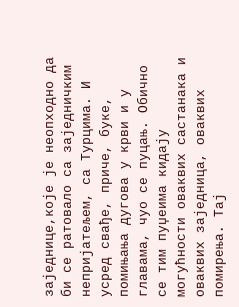заједнице,којe је неопходно да би се ратовало са заједничким непријатељем, са Турцима. И усред свађе, приче, буке, помињања дугова у крви и у главама, чуо се пуцањ. Обично се тим пуџеима кидају могућности оваквих састанака и оваквих заједница, оваквих помирења. Тај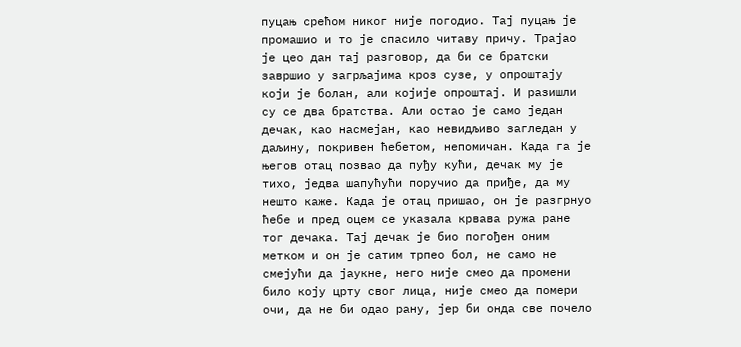пуцањ срећом никог није погодио. Тај пуцањ је промашио и то је спасило читаву причу. Трајао је цео дан тај разговор, да би се братски завршио у загрљајима кроз сузе, у опроштају који је болан, али којије опроштај. И разишли су се два братства. Али остао је само један дечак, као насмејан, као невидљиво загледан у даљину, покривен ћебетом, непомичан. Када га је његов отац позвао да пуђу кући, дечак му је тихо, једва шапућући поручио да приђе, да му нешто каже. Када је отац пришао, он је разгрнуо ћебе и пред оцем се указала крвава ружа ране тог дечака. Тај дечак је био погођен оним метком и он је сатим трпео бол, не само не смејући да јаукне, него није смео да промени било коју црту свог лица, није смео да помери очи, да не би одао рану, јер би онда све почело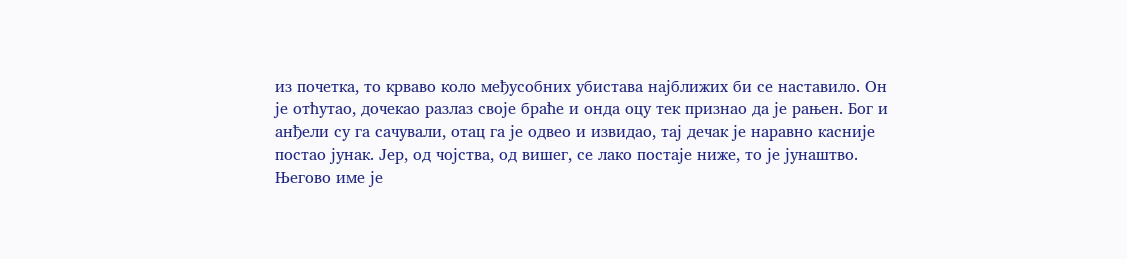из почетка, то крваво коло међусобних убистава најближих би се наставило. Он је отћутао, дочекао разлаз своје браће и онда оцу тек признао да је рањен. Бог и анђели су га сачували, отац га је одвео и извидао, тај дечак је наравно касније постао јунак. Јер, од чојства, од вишег, се лако постаје ниже, то је јунаштво.
Његово име је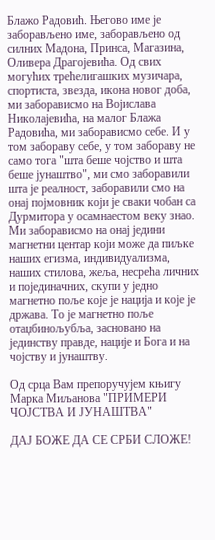Блажо Радовић. Његово име је заборављено име, заборављено од силних Мадона, Принса, Магазина, Оливера Драгојевића. Од свих могућих трећелигашких музичара, спортиста, звезда, икона новог доба, ми заборависмо на Војислава Николајевића, на малог Блажа Радовића, ми заборависмо себе. И у том забораву себе, у том забораву не само тога "шта беше чојство и шта беше јунаштво", ми смо заборавили шта је реалност, заборавили смо на онај појмовник који је сваки чобан са Дурмитора у осамнаестом веку знао. Ми заборависмо на онај једини магнетни центар који може да пиљке наших егизма, индивидуализма, наших стилова, жеља, несрећа личних и појединачних, скупи у једно магнетно поље које је нација и које је држава. То је магнетно поље отаџбинољубља, засновано на јединству правде, нације и Бога и на чојству и јунаштву.

Од срца Вам препоручујем књигу Марка Миљанова "ПРИМЕРИ ЧОЈСТВА И ЈУНАШТВА"

ДАЈ БОЖЕ ДА СЕ СРБИ СЛОЖЕ!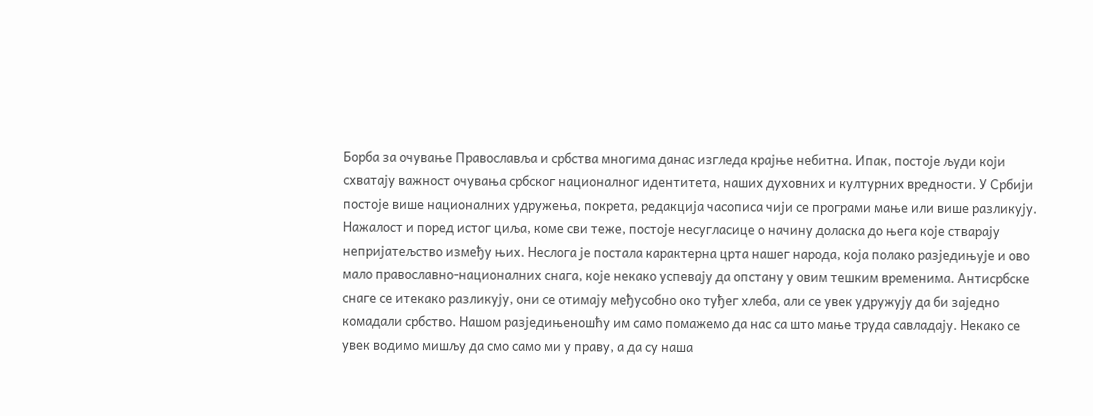Борба за очување Православља и србства многима данас изгледа крајње небитна. Ипак, постоје људи који схватају важност очувања србског националног идентитета, наших духовних и културних вредности. У Србији постоје више националних удружења, покрета, редакција часописа чији се програми мање или више разликују. Нажалост и поред истог циља, коме сви теже, постоје несугласице о начину доласка до њега које стварају непријатељство између њих. Неслога је постала карактерна црта нашег народа, која полако разједињује и ово мало православно-националних снага, које некако успевају да опстану у овим тешким временима. Антисрбске снаге се итекако разликују, они се отимају међусобно око туђег хлеба, али се увек удружују да би заједно комадали србство. Нашом разједињеношћу им само помажемо да нас са што мање труда савладају. Некако се увек водимо мишљу да смо само ми у праву, а да су наша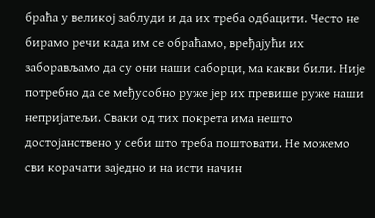браћа у великој заблуди и да их треба одбацити. Често не бирамо речи када им се обраћамо, вређајући их заборављамо да су они наши саборци, ма какви били. Није потребно да се међусобно руже јер их превише руже наши непријатељи. Сваки од тих покрета има нешто достојанствено у себи што треба поштовати. Не можемо сви корачати заједно и на исти начин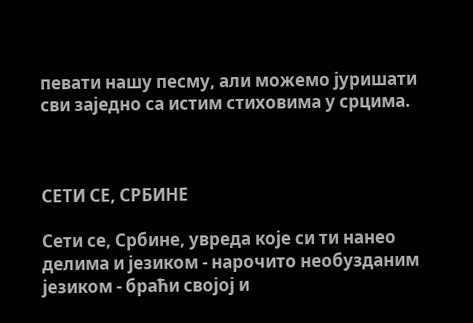певати нашу песму, али можемо јуришати сви заједно са истим стиховима у срцима.



СЕТИ СЕ, СРБИНЕ

Сети се, Србине, увреда које си ти нанео делима и језиком - нарочито необузданим језиком - браћи својој и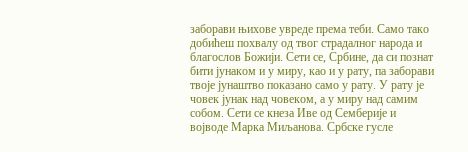заборави њихове увреде према теби. Само тако добићеш похвалу од твог страдалног народа и благослов Божији. Сети се, Србине, да си познат бити јунаком и у миру, као и у рату, па заборави твоје јунаштво показано само у рату. У рату је човек јунак над човеком, а у миру над самим собом. Сети се кнеза Иве од Семберије и војводе Марка Миљанова. Србске гусле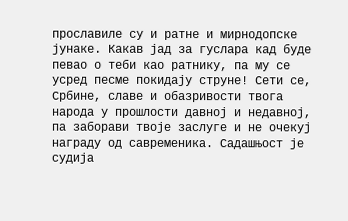прославиле су и ратне и мирнодопске јунаке. Какав јад за гуслара кад буде певао о теби као ратнику, па му се усред песме покидају струне! Сети се, Србине, славе и обазривости твога народа у прошлости давној и недавној, па заборави твоје заслуге и не очекуј награду од савременика. Садашњост је судија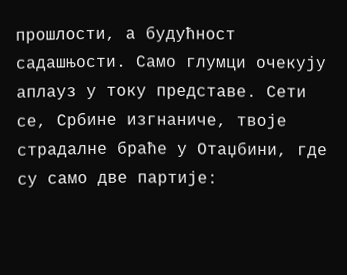прошлости, а будућност садашњости. Само глумци очекују аплауз у току представе. Сети се, Србине изгнаниче, твоје страдалне браће у Отаџбини, где су само две партије: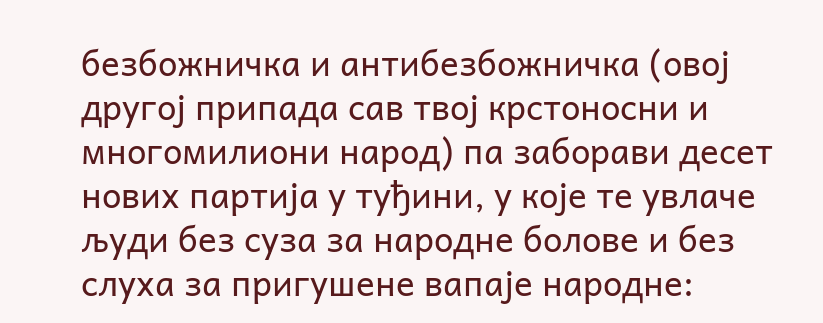безбожничка и антибезбожничка (овој другој припада сав твој крстоносни и многомилиони народ) па заборави десет нових партија у туђини, у које те увлаче људи без суза за народне болове и без слуха за пригушене вапаје народне: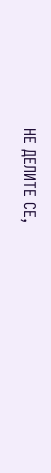НЕ ДЕЛИТЕ СЕ,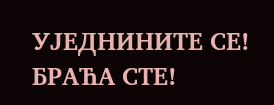УЈЕДНИНИТЕ СЕ! БРАЋА СТЕ!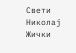Свети
Николај Жички